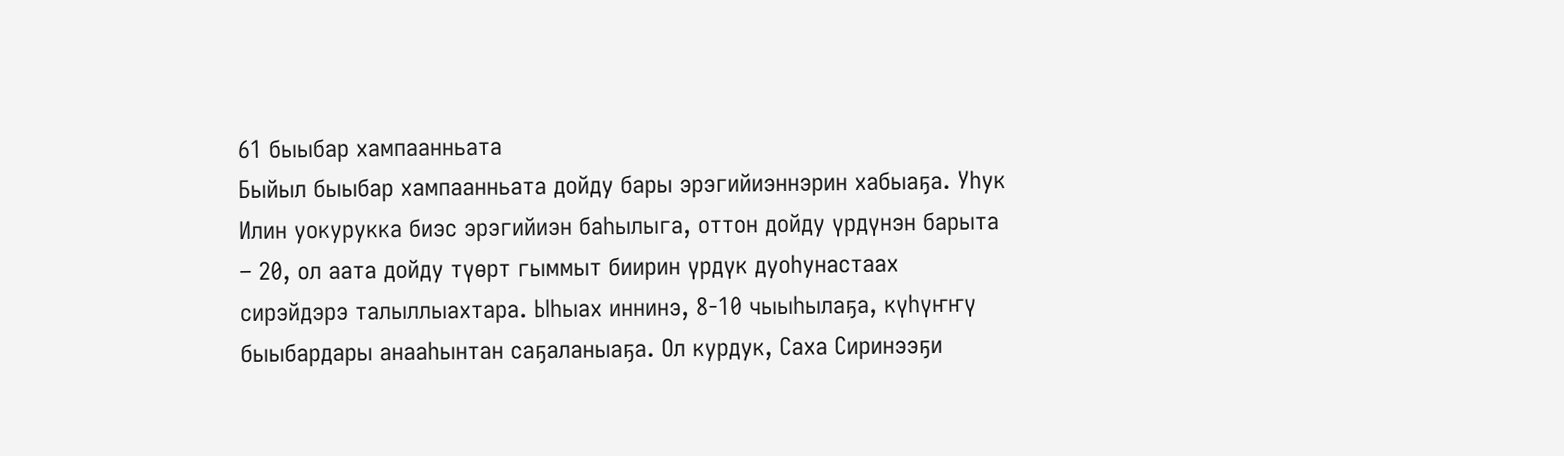61 быыбар хампаанньата
Быйыл быыбар хампаанньата дойду бары эрэгийиэннэрин хабыаҕа. Уһук Илин уокурукка биэс эрэгийиэн баһылыга, оттон дойду үрдүнэн барыта – 20, ол аата дойду түөрт гыммыт биирин үрдүк дуоһунастаах сирэйдэрэ талыллыахтара. Ыһыах иннинэ, 8-10 чыыһылаҕа, күһүҥҥү быыбардары анааһынтан саҕаланыаҕа. Ол курдук, Саха Сиринээҕи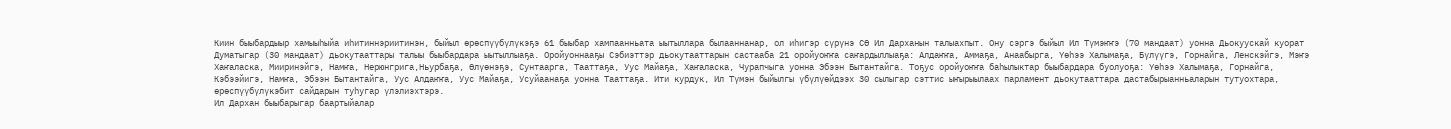Киин быыбардыыр хамыыһыйа иһитиннэриитинэн, быйыл өрөспүүбүлүкэҕэ 61 быыбар хампаанньата ыытыллара былааннанар, ол иһигэр сүрүнэ СӨ Ил Дарханын талыахпыт. Ону сэргэ быйыл Ил Түмэҥҥэ (70 мандаат) уонна Дьокуускай куорат Думатыгар (30 мандаат) дьокутааттары талыы быыбардара ыытыллыаҕа. Оройуоннааҕы Сэбиэттэр дьокутааттарын састааба 21 оройуоҥҥа саҥардыллыаҕа: Алдаҥҥа, Аммаҕа, Анаабырга, Үөһээ Халымаҕа, Бүлүүгэ, Горнайга, Ленскэйгэ, Мэҥэ Хаҥаласка, Мииринэйгэ, Намҥа, Нерюнгрига,Ньурбаҕа, Өлүөнэҕэ, Сунтаарга, Тааттаҕа, Уус Майаҕа, Хаҥаласка, Чурапчыга уонна Эбээн Бытантайга. Тоҕус оройуоҥҥа баһылыктар быыбардара буолуоҕа: Үөһээ Халымаҕа, Горнайга, Кэбээйигэ, Намҥа, Эбээн Бытантайга, Уус Алдаҥҥа, Уус Майаҕа, Усуйаанаҕа уонна Тааттаҕа. Ити курдук, Ил Түмэн быйылгы үбүлүөйдээх 30 сылыгар сэттис ыҥырыылаах парламент дьокутааттара дастабырыанньаларын тутуохтара, өрөспүүбүлүкэбит сайдарын туһугар үлэлиэхтэрэ.
Ил Дархан быыбарыгар баартыйалар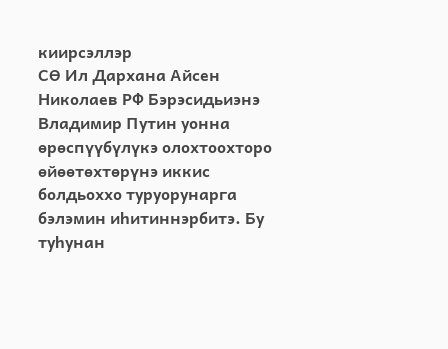киирсэллэр
СӨ Ил Дархана Айсен Николаев РФ Бэрэсидьиэнэ Владимир Путин уонна өрөспүүбүлүкэ олохтоохторо өйөөтөхтөрүнэ иккис болдьоххо туруорунарга бэлэмин иһитиннэрбитэ. Бу туһунан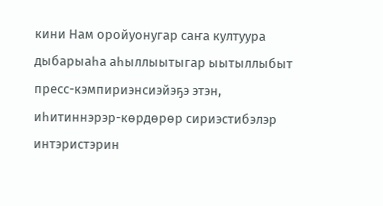кини Нам оройуонугар саҥа култуура дыбарыаһа аһыллыытыгар ыытыллыбыт пресс-кэмпириэнсиэйэҕэ этэн, иһитиннэрэр-көрдөрөр сириэстибэлэр интэристэрин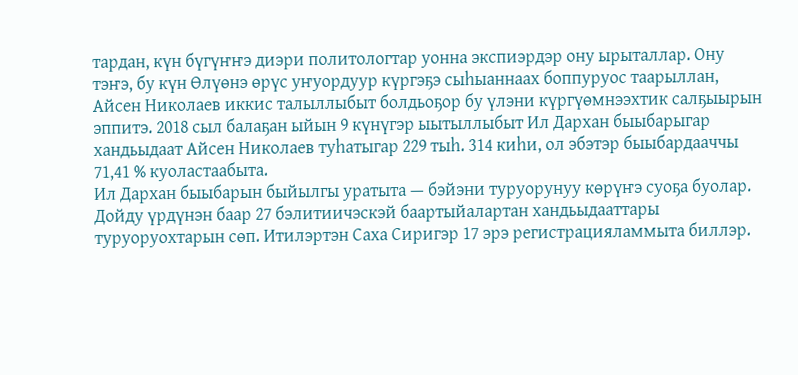тардан, күн бүгүҥҥэ диэри политологтар уонна экспиэрдэр ону ырыталлар. Ону тэҥэ, бу күн Өлүөнэ өрүс уҥуордуур күргэҕэ сыһыаннаах боппуруос таарыллан, Айсен Николаев иккис талыллыбыт болдьоҕор бу үлэни күргүөмнээхтик салҕыырын эппитэ. 2018 сыл балаҕан ыйын 9 күнүгэр ыытыллыбыт Ил Дархан быыбарыгар хандьыдаат Айсен Николаев туһатыгар 229 тыһ. 314 киһи, ол эбэтэр быыбардааччы 71,41 % куоластаабыта.
Ил Дархан быыбарын быйылгы уратыта — бэйэни туруорунуу көрүҥэ суоҕа буолар. Дойду үрдүнэн баар 27 бэлитиичэскэй баартыйалартан хандьыдааттары туруоруохтарын сөп. Итилэртэн Саха Сиригэр 17 эрэ регистрацияламмыта биллэр.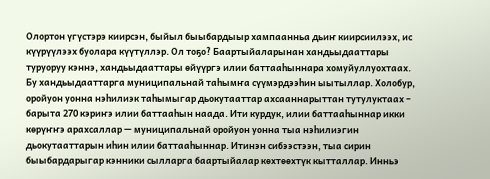Олортон үгүстэрэ киирсэн, быйыл быыбардыыр хампаанньа дьиҥ киирсиилээх, ис күүрүүлээх буолара күүтүллэр. Ол тоҕо? Баартыйаларынан хандьыдааттары туруоруу кэннэ, хандьыдааттары өйүүргэ илии баттааһыннара хомуйуллуохтаах. Бу хандьыдааттарга муниципальнай таһымҥа сүүмэрдээһин ыытыллар. Холобур, оройуон уонна нэһилиэк таһымыгар дьокутааттар ахсааннарыттан тутулуктаах – барыта 270 кэриҥэ илии баттааһын наада. Ити курдук, илии баттааһыннар икки көрүҥҥэ арахсаллар — муниципальнай оройуон уонна тыа нэһилиэгин дьокутааттарын иһин илии баттааһыннар. Итинэн сибээстээн, тыа сирин быыбардарыгар кэнники сылларга баартыйалар көхтөөхтүк кытталлар. Инньэ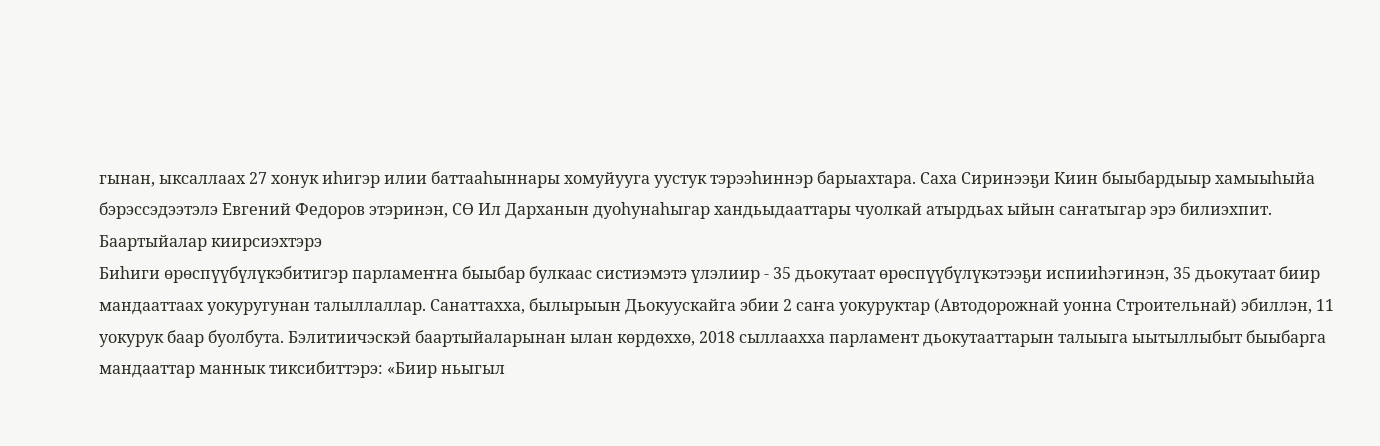гынан, ыксаллаах 27 хонук иһигэр илии баттааһыннары хомуйууга уустук тэрээһиннэр барыахтара. Саха Сиринээҕи Киин быыбардыыр хамыыһыйа бэрэссэдээтэлэ Евгений Федоров этэринэн, СӨ Ил Дарханын дуоһунаһыгар хандьыдааттары чуолкай атырдьах ыйын саҥатыгар эрэ билиэхпит.
Баартыйалар киирсиэхтэрэ
Биһиги өрөспүүбүлүкэбитигэр парламеҥҥа быыбар булкаас систиэмэтэ үлэлиир - 35 дьокутаат өрөспүүбүлүкэтээҕи испииһэгинэн, 35 дьокутаат биир мандааттаах уокуругунан талыллаллар. Санаттахха, былырыын Дьокуускайга эбии 2 саҥа уокуруктар (Автодорожнай уонна Строительнай) эбиллэн, 11 уокурук баар буолбута. Бэлитиичэскэй баартыйаларынан ылан көрдөххө, 2018 сыллаахха парламент дьокутааттарын талыыга ыытыллыбыт быыбарга мандааттар маннык тиксибиттэрэ: «Биир ньыгыл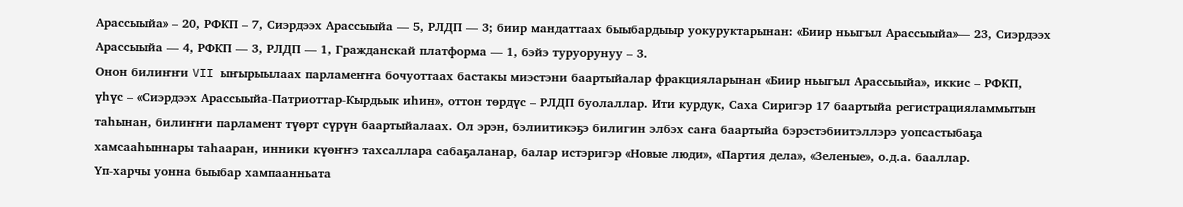Арассыыйа» – 20, РФКП – 7, Сиэрдээх Арассыыйа — 5, РЛДП — 3; биир мандаттаах быыбардыыр уокуруктарынан: «Биир ньыгыл Арассыыйа»— 23, Сиэрдээх Арассыыйа — 4, РФКП — 3, РЛДП — 1, Гражданскай платформа — 1, бэйэ туруорунуу – 3.
Онон билиҥҥи VII ыҥырыылаах парламеҥҥа бочуоттаах бастакы миэстэни баартыйалар фракцияларынан «Биир ньыгыл Арассыыйа», иккис – РФКП, үһүс – «Сиэрдээх Арассыыйа-Патриоттар-Кырдьык иһин», оттон төрдүс – РЛДП буолаллар. Ити курдук, Саха Сиригэр 17 баартыйа регистрацияламмытын таһынан, билиҥҥи парламент түөрт сүрүн баартыйалаах. Ол эрэн, бэлиитикэҕэ билигин элбэх саҥа баартыйа бэрэстэбиитэллэрэ уопсастыбаҕа хамсааһыннары таһааран, инники күөҥҥэ тахсаллара сабаҕаланар, балар истэригэр «Новые люди», «Партия дела», «Зеленые», о.д.а. бааллар.
Үп-харчы уонна быыбар хампаанньата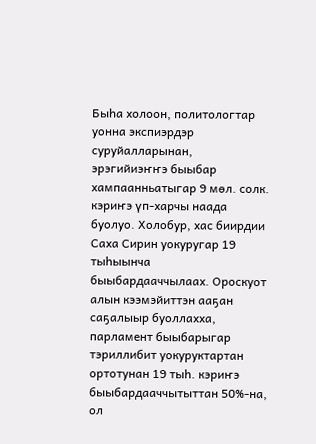Быһа холоон, политологтар уонна экспиэрдэр суруйалларынан, эрэгийиэҥҥэ быыбар хампаанньатыгар 9 мөл. солк. кэриҥэ үп-харчы наада буолуо. Холобур, хас биирдии Саха Сирин уокуругар 19 тыһыынча быыбардааччылаах. Ороскуот алын кээмэйиттэн ааҕан саҕалыыр буоллахха, парламент быыбарыгар тэриллибит уокуруктартан ортотунан 19 тыһ. кэриҥэ быыбардааччытыттан 50%-на, ол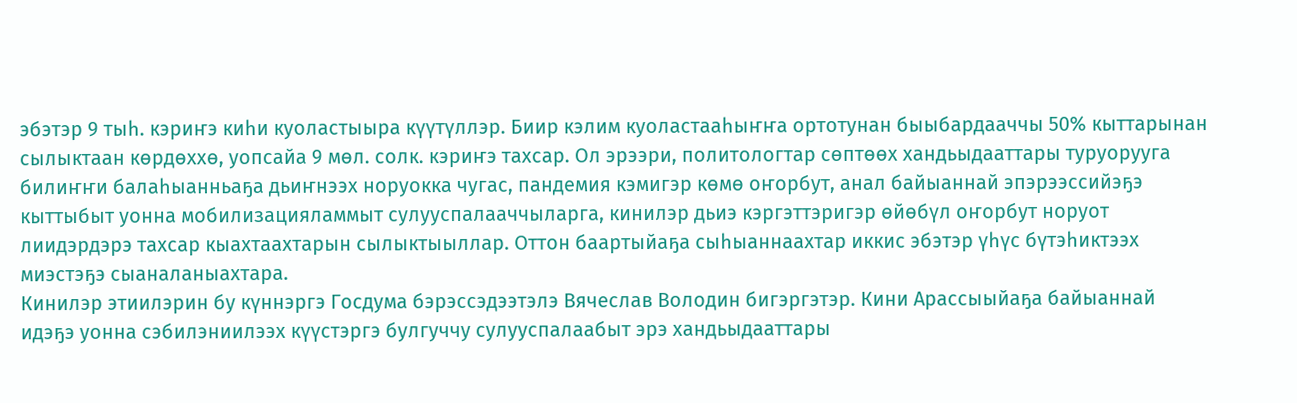эбэтэр 9 тыһ. кэриҥэ киһи куоластыыра күүтүллэр. Биир кэлим куоластааһыҥҥа ортотунан быыбардааччы 50% кыттарынан сылыктаан көрдөххө, уопсайа 9 мөл. солк. кэриҥэ тахсар. Ол эрээри, политологтар сөптөөх хандьыдааттары туруорууга билиҥҥи балаһыанньаҕа дьиҥнээх норуокка чугас, пандемия кэмигэр көмө оҥорбут, анал байыаннай эпэрээссийэҕэ кыттыбыт уонна мобилизацияламмыт сулууспалааччыларга, кинилэр дьиэ кэргэттэригэр өйөбүл оҥорбут норуот лиидэрдэрэ тахсар кыахтаахтарын сылыктыыллар. Оттон баартыйаҕа сыһыаннаахтар иккис эбэтэр үһүс бүтэһиктээх миэстэҕэ сыаналаныахтара.
Кинилэр этиилэрин бу күннэргэ Госдума бэрэссэдээтэлэ Вячеслав Володин бигэргэтэр. Кини Арассыыйаҕа байыаннай идэҕэ уонна сэбилэниилээх күүстэргэ булгуччу сулууспалаабыт эрэ хандьыдааттары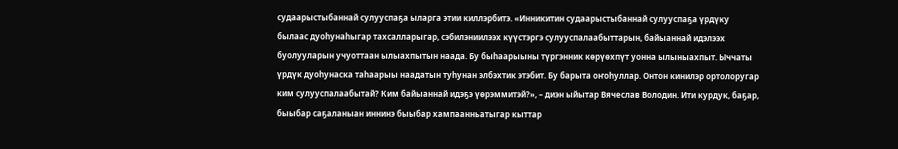судаарыстыбаннай сулууспаҕа ыларга этии киллэрбитэ. «Инникитин судаарыстыбаннай сулууспаҕа үрдүку былаас дуоһунаһыгар тахсалларыгар, сэбилэниилээх күүстэргэ сулууспалаабыттарын, байыаннай идэлээх буолууларын учуоттаан ылыахпытын наада. Бу быһаарыыны түргэнник көрүөхпүт уонна ылыныахпыт. Ыччаты үрдүк дуоһунаска таһаарыы наадатын туһунан элбэхтик этэбит. Бу барыта оҥоһуллар. Онтон кинилэр ортолоругар ким сулууспалаабытай? Ким байыаннай идэҕэ үөрэммитэй?», – диэн ыйытар Вячеслав Володин. Ити курдук, баҕар, быыбар саҕаланыан иннинэ быыбар хампаанньатыгар кыттар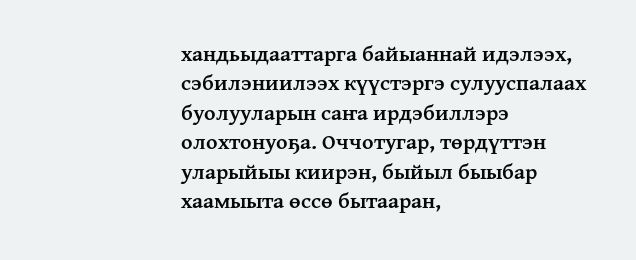хандьыдааттарга байыаннай идэлээх, сэбилэниилээх күүстэргэ сулууспалаах буолууларын саҥа ирдэбиллэрэ олохтонуоҕа. Оччотугар, төрдүттэн уларыйыы киирэн, быйыл быыбар хаамыыта өссө бытааран,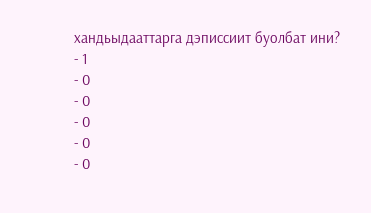хандьыдааттарга дэписсиит буолбат ини?
- 1
- 0
- 0
- 0
- 0
- 0